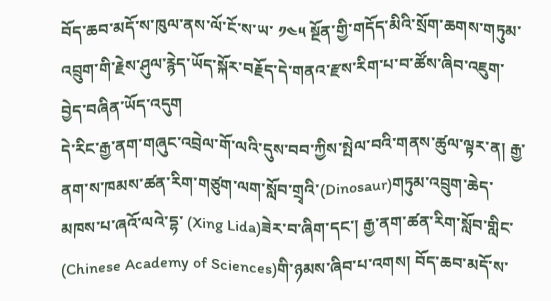བོད་ཆབ་མདོ་ས་ཁུལ་ནས་ལོ་ངོ་ས་ཡ་ ༡༤༥ སྔོན་གྱི་གདོད་མིའི་སྲོག་ཆགས་གཏུམ་འབྲུག་གི་རྗེས་ཤུལ་རྙེད་ཡོད་སྐོར་བརྗོད་དེ་གནའ་རྫས་རིག་པ་བ་ཚོས་ཞིབ་འཇུག་བྱེད་བཞིན་ཡོད་འདུག
དེ་རིང་རྒྱ་ནག་གཞུང་འབྲེལ་གོ་ལའི་དུས་བབ་ཀྱིས་སྤེལ་བའི་གནས་ཚུལ་ལྟར་ན། རྒྱ་ནག་ས་ཁམས་ཚན་རིག་གཙུག་ལག་སློབ་གྲྭའི་(Dinosaur)གཏུམ་འབྲུག་ཆེད་མཁས་པ་ཞའོ་ལའེ་དྷ་ (Xing Lida)ཟེར་བ་ཞིག་དང་། རྒྱ་ནག་ཚན་རིག་སློབ་གླིང་ (Chinese Academy of Sciences)གི་ཉམས་ཞིབ་པ་འགས། བོད་ཆབ་མདོ་ས་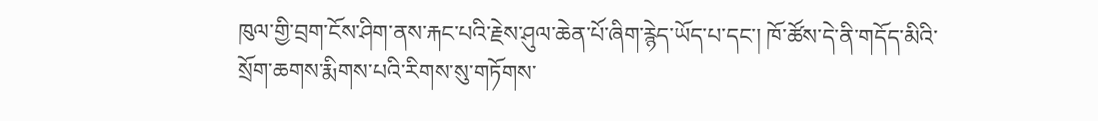ཁུལ་གྱི་བྲག་ངོས་ཤིག་ནས་རྐང་པའི་རྗེས་ཤུལ་ཆེན་པོ་ཞིག་རྙེད་ཡོད་པ་དང་། ཁོ་ཚོས་དེ་ནི་གདོད་མིའི་སྲོག་ཆགས་རྨིགས་པའི་རིགས་སུ་གཏོགས་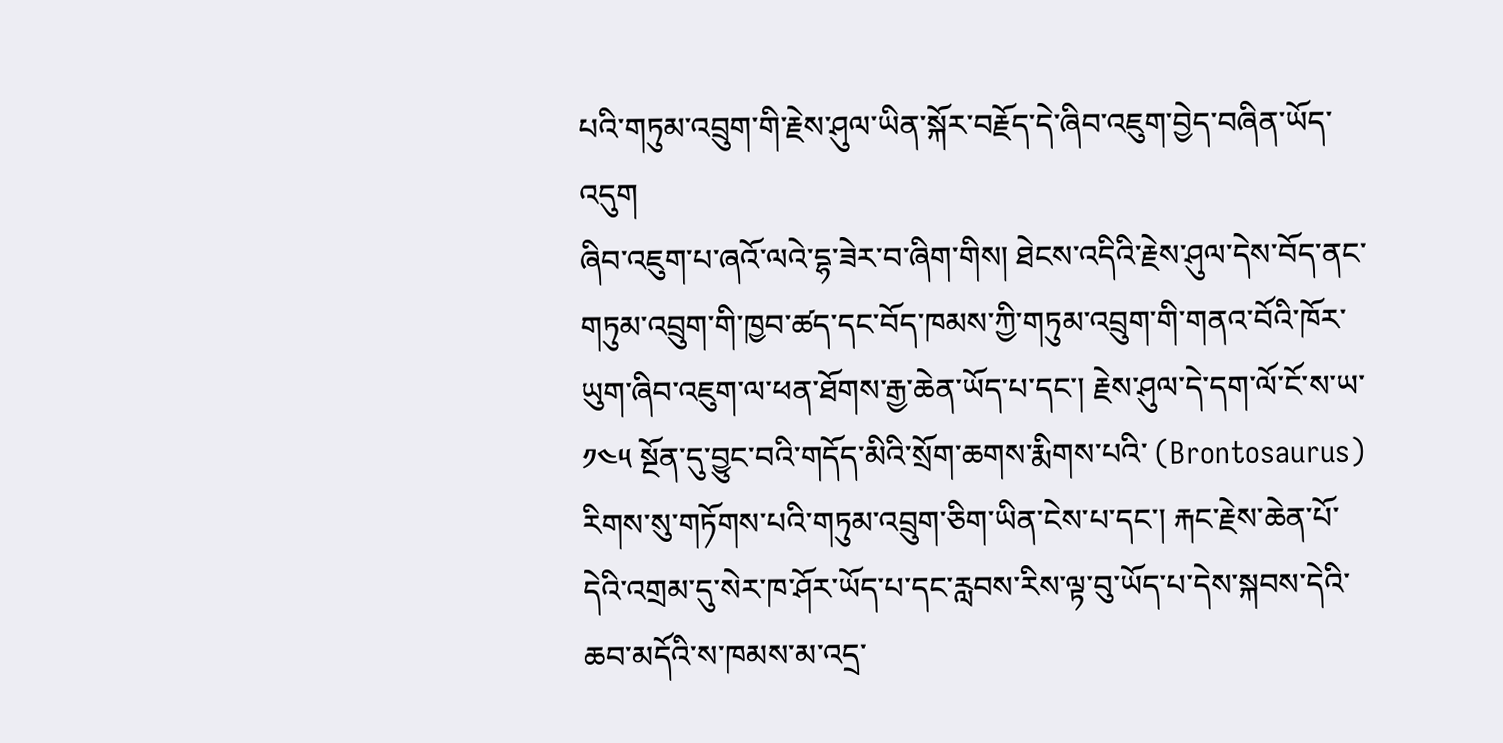པའི་གཏུམ་འབྲུག་གི་རྗེས་ཤུལ་ཡིན་སྐོར་བརྗོད་དེ་ཞིབ་འཇུག་བྱེད་བཞིན་ཡོད་འདུག
ཞིབ་འཇུག་པ་ཞའོ་ལའེ་དྷ་ཟེར་བ་ཞིག་གིས། ཐེངས་འདིའི་རྗེས་ཤུལ་དེས་བོད་ནང་གཏུམ་འབྲུག་གི་ཁྱབ་ཚད་དང་བོད་ཁམས་ཀྱི་གཏུམ་འབྲུག་གི་གནའ་བོའི་ཁོར་ཡུག་ཞིབ་འཇུག་ལ་ཕན་ཐོགས་རྒྱ་ཆེན་ཡོད་པ་དང་། རྗེས་ཤུལ་དེ་དག་ལོ་ངོ་ས་ཡ་ ༡༤༥ སྔོན་དུ་བྱུང་བའི་གདོད་མིའི་སྲོག་ཆགས་རྨིགས་པའི་ (Brontosaurus) རིགས་སུ་གཏོགས་པའི་གཏུམ་འབྲུག་ཅིག་ཡིན་ངེས་པ་དང་། རྐང་རྗེས་ཆེན་པོ་དེའི་འགྲམ་དུ་སེར་ཁ་ཤོར་ཡོད་པ་དང་རླབས་རིས་ལྟ་བུ་ཡོད་པ་དེས་སྐབས་དེའི་ཆབ་མདོའི་ས་ཁམས་མ་འདྲ་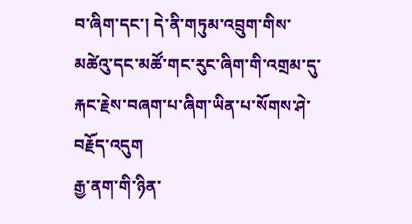བ་ཞིག་དང་། དེ་ནི་གཏུམ་འབྲུག་གིས་མཚེའུ་དང་མཚོ་གང་རུང་ཞིག་གི་འགྲམ་དུ་རྐང་རྗེས་བཞག་པ་ཞིག་ཡིན་པ་སོགས་ཤེ་བརྗོད་འདུག
རྒྱ་ནག་གི་ཉིན་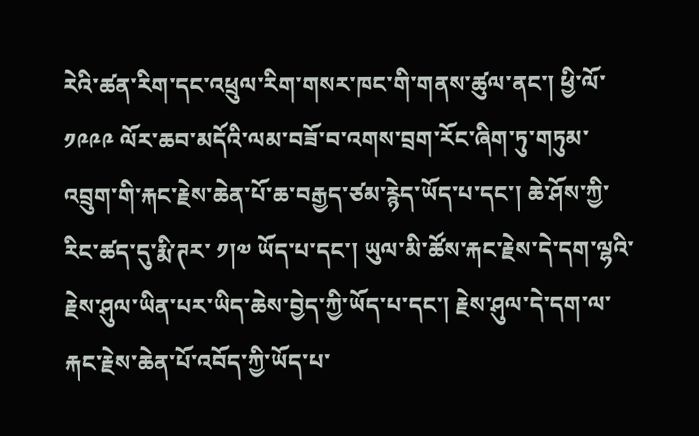རེའི་ཚན་རིག་དང་འཕྲུལ་རིག་གསར་ཁང་གི་གནས་ཚུལ་ནང་། ཕྱི་ལོ་ ༡༩༩༩ ལོར་ཆབ་མདོའི་ལམ་བཟོ་བ་འགས་བྲག་རོང་ཞིག་ཏུ་གཏུམ་འབྲུག་གི་རྐང་རྗེས་ཆེན་པོ་ཆ་བརྒྱད་ཙམ་རྙེད་ཡོད་པ་དང་། ཆེ་ཤོས་ཀྱི་རིང་ཚད་དུ་རྨི་ཊར་ ༡།༧ ཡོད་པ་དང་། ཡུལ་མི་ཚོས་རྐང་རྗེས་དེ་དག་ལྷའི་རྗེས་ཤུལ་ཡིན་པར་ཡིད་ཆེས་བྱེད་ཀྱི་ཡོད་པ་དང་། རྗེས་ཤུལ་དེ་དག་ལ་རྐང་རྗེས་ཆེན་པོ་འབོད་ཀྱི་ཡོད་པ་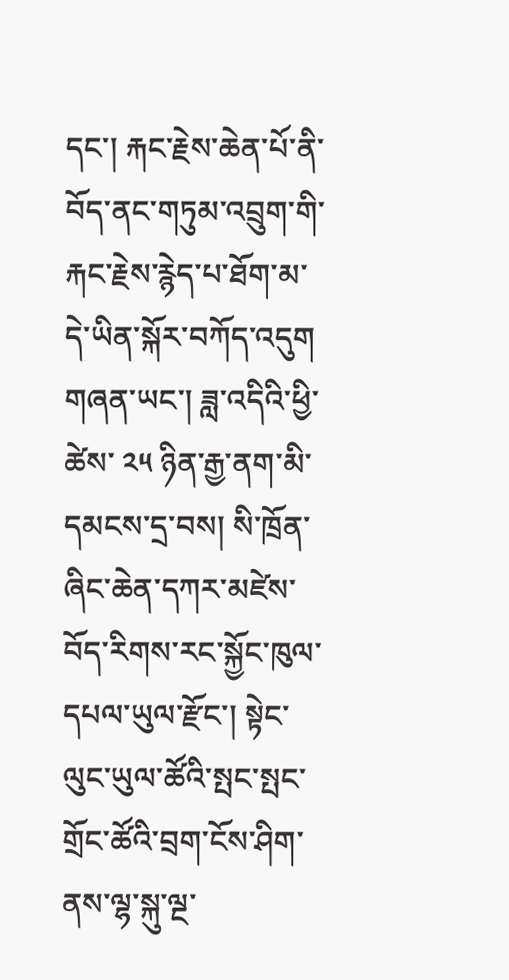དང་། རྐང་རྗེས་ཆེན་པོ་ནི་བོད་ནང་གཏུམ་འབྲུག་གི་རྐང་རྗེས་རྙེད་པ་ཐོག་མ་དེ་ཡིན་སྐོར་བཀོད་འདུག
གཞན་ཡང་། ཟླ་འདིའི་ཕྱི་ཚེས་ ༢༥ ཉིན་རྒྱ་ནག་མི་དམངས་དྲ་བས། སི་ཁྲོན་ཞིང་ཆེན་དཀར་མཛེས་བོད་རིགས་རང་སྐྱོང་ཁུལ་དཔལ་ཡུལ་རྫོང་། སྟེང་ལུང་ཡུལ་ཚོའི་སྤང་སྤང་གྲོང་ཚོའི་བྲག་ངོས་ཤིག་ནས་ལྷ་སྐུ་ལྔ་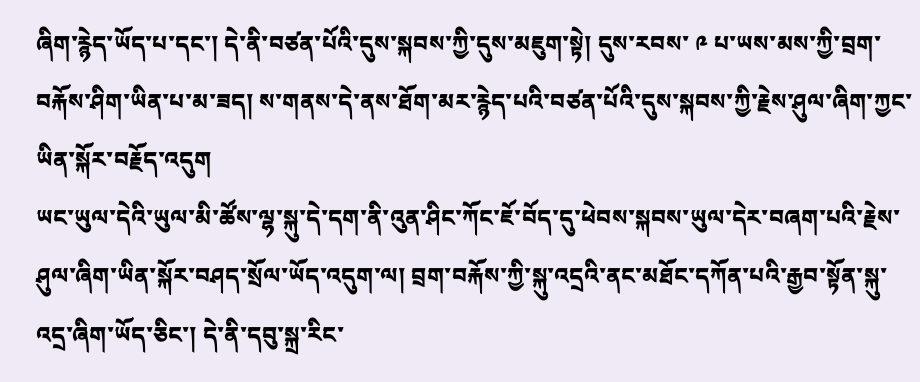ཞིག་རྙེད་ཡོད་པ་དང་། དེ་ནི་བཙན་པོའི་དུས་སྐབས་ཀྱི་དུས་མཇུག་སྟེ། དུས་རབས་ ༩ པ་ཡས་མས་ཀྱི་བྲག་བརྐོས་ཤིག་ཡིན་པ་མ་ཟད། ས་གནས་དེ་ནས་ཐོག་མར་རྙེད་པའི་བཙན་པོའི་དུས་སྐབས་ཀྱི་རྗེས་ཤུལ་ཞིག་ཀྱང་ཡིན་སྐོར་བརྗོད་འདུག
ཡང་ཡུལ་དེའི་ཡུལ་མི་ཚོས་ལྷ་སྐུ་དེ་དག་ནི་འུན་ཤིང་ཀོང་ཇོ་བོད་དུ་ཕེབས་སྐབས་ཡུལ་དེར་བཞག་པའི་རྗེས་ཤུལ་ཞིག་ཡིན་སྐོར་བཤད་སྲོལ་ཡོད་འདུག་ལ། བྲག་བརྐོས་ཀྱི་སྐུ་འདྲའི་ནང་མཐོང་དཀོན་པའི་རྒྱབ་སྟོན་སྐུ་འདྲ་ཞིག་ཡོད་ཅིང་། དེ་ནི་དབུ་སྐྲ་རིང་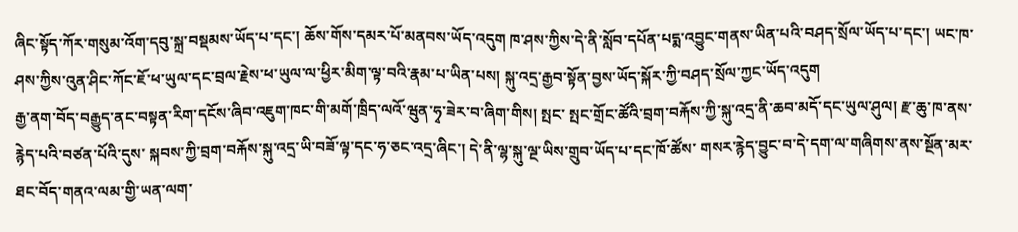ཞིང་སྟོད་ཀོར་གསུམ་འོག་དབུ་སྐྲ་བསྡམས་ཡོད་པ་དང་། ཆོས་གོས་དམར་པོ་མནབས་ཡོད་འདུག ཁ་ཤས་ཀྱིས་དེ་ནི་སློབ་དཔོན་པདྨ་འབྱུང་གནས་ཡིན་པའི་བཤད་སྲོལ་ཡོད་པ་དང་། ཡང་ཁ་ཤས་ཀྱིས་འུན་ཤིང་ཀོང་ཇོ་ཕ་ཡུལ་དང་བྲལ་རྗེས་ཕ་ཡུལ་ལ་ཕྱིར་མིག་ལྟ་བའི་རྣམ་པ་ཡིན་པས། སྐུ་འདྲ་རྒྱབ་སྟོན་བྱས་ཡོད་སྐོར་ཀྱི་བཤད་སྲོལ་ཀྱང་ཡོད་འདུག
རྒྱ་ནག་བོད་བརྒྱུད་ནང་བསྟན་རིག་དངོས་ཞིབ་འཇུག་ཁང་གི་མགོ་ཁྲིད་ལའོ་ཝུན་ཧྭ་ཟེར་བ་ཞིག་གིས། སྤང་ སྤང་གྲོང་ཚོའི་བྲག་བརྐོས་ཀྱི་སྐུ་འདྲ་ནི་ཆབ་མདོ་དང་ཡུལ་ཤུལ། རྫ་ཆུ་ཁ་ནས་རྙེད་པའི་བཙན་པོའི་དུས་ སྐབས་ཀྱི་བྲག་བརྐོས་སྐུ་འདྲ་ཡི་བཟོ་ལྟ་དང་ཧ་ཅང་འདྲ་ཞིང་། དེ་ནི་ལྷ་སྐུ་ལྔ་ཡིས་གྲུབ་ཡོད་པ་དང་ཁོ་ཚོས་ གསར་རྙེད་བྱུང་བ་དེ་དག་ལ་གཞིགས་ནས་སྔོན་མར་ཐང་བོད་གནའ་ལམ་གྱི་ཡན་ལག་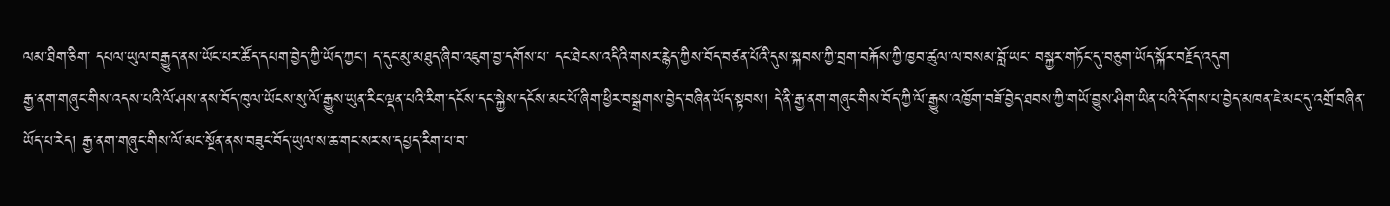ལམ་ཐིག་ཅིག་ དཔལ་ཡུལ་བརྒྱུད་ནས་ཡོང་པར་ཚོད་དཔག་བྱེད་ཀྱི་ཡོད་ཀྱང་། ད་དུང་མུ་མཐུད་ཞིབ་འཇུག་བྱ་དགོས་པ་ དང་ཐེངས་འདིའི་གསར་རྙེད་ཀྱིས་བོད་བཙན་པོའི་དུས་སྐབས་ཀྱི་བྲག་བརྐོས་ཀྱི་ཁྱབ་ཚུལ་ལ་བསམ་བློ་ཡང་ བསྐྱར་གཏོང་དུ་བཅུག་ཡོད་སྐོར་བརྗོད་འདུག
རྒྱ་ནག་གཞུང་གིས་འདས་པའི་ལོ་ཤས་ནས་བོད་ཁུལ་ཡོངས་སུ་ལོ་རྒྱུས་ཡུན་རིང་ལྡན་པའི་རིག་དངོས་དང་སྐྱེས་དངོས་མང་པོ་ཞིག་ཕྱིར་བསྒྲགས་བྱེད་བཞིན་ཡོད་སྟབས། དེ་ནི་རྒྱ་ནག་གཞུང་གིས་བོད་ཀྱི་ལོ་རྒྱུས་འཁྱོག་བཟོ་བྱེད་ཐབས་ཀྱི་གཡོ་བྱུས་ཤིག་ཡིན་པའི་དོགས་པ་བྱེད་མཁན་ཇེ་མང་དུ་འགྲོ་བཞིན་ཡོད་པ་རེད། རྒྱ་ནག་གཞུང་གིས་ལོ་མང་སྔོན་ནས་བཟུང་བོད་ཡུལ་ས་ཆ་གང་སར་ས་དཔྱད་རིག་པ་བ་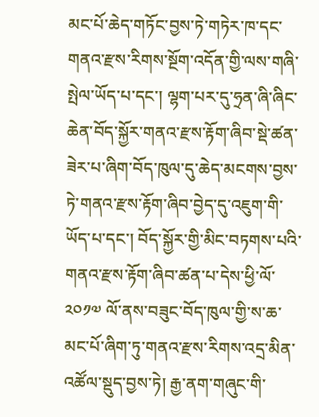མང་པོ་ཆེད་གཏོང་བྱས་ཏེ་གཏེར་ཁ་དང་གནའ་རྫས་རིགས་སྔོག་འདོན་གྱི་ལས་གཞི་སྤེལ་ཡོད་པ་དང་། ལྷག་པར་དུ་ཧྲན་ཞི་ཞིང་ཆེན་བོད་སྐྱོར་གནའ་རྫས་རྟོག་ཞིབ་སྡེ་ཚན་ཟེར་པ་ཞིག་བོད་ཁུལ་དུ་ཆེད་མངགས་བྱས་ཏེ་གནའ་རྫས་རྟོག་ཞིབ་བྱེད་དུ་འཇུག་གི་ཡོད་པ་དང་། བོད་སྐྱོར་གྱི་མིང་བཏགས་པའི་གནའ་རྫས་རྟོག་ཞིབ་ཚན་པ་དེས་ཕྱི་ལོ་ ༢༠༡༧ ལོ་ནས་བཟུང་བོད་ཁུལ་གྱི་ས་ཆ་མང་པོ་ཞིག་ཏུ་གནའ་རྫས་རིགས་འདྲ་མིན་འཚོལ་སྡུད་བྱས་ཏེ། རྒྱ་ནག་གཞུང་གི་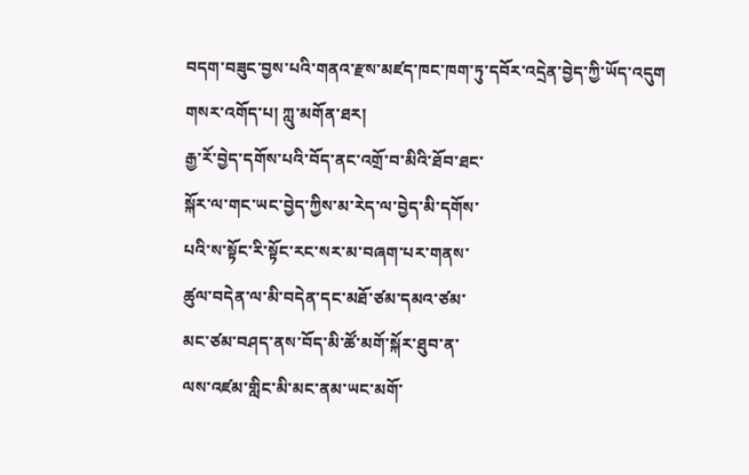བདག་བཟུང་བྱས་པའི་གནའ་རྫས་མཛད་ཁང་ཁག་ཏུ་དབོར་འདྲེན་བྱེད་ཀྱི་ཡོད་འདུག
གསར་འགོད་པ། ཀླུ་མགོན་ཐར།
རྒྱ་རོ་བྱེད་དགོས་པའི་བོད་ནང་འགྲོ་བ་མིའི་ཐོབ་ཐང་
སྐོར་ལ་གང་ཡང་བྱེད་ཀྱིས་མ་རེད་ལ་བྱེད་མི་དགོས་
པའི་ས་སྟོང་རི་སྟོང་རང་སར་མ་བཞག་པར་གནས་
ཚུལ་བདེན་ལ་མི་བདེན་དང་མཐོ་ཙམ་དམའ་ཙམ་
མང་ཙམ་བཤད་ནས་བོད་མི་ཚོ་མགོ་སྐོར་ཐུབ་ན་
ལས་འཛམ་གླིང་མི་མང་ནམ་ཡང་མགོ་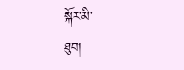སྐོར་མི་
ཐུབ།